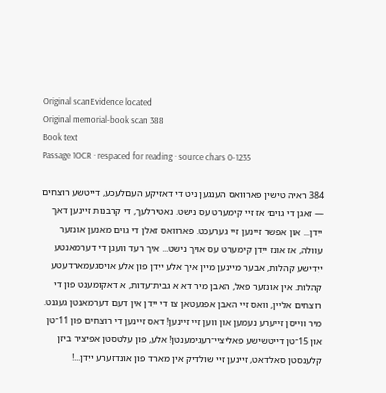Original scanEvidence located
Original memorial-book scan 388
Book text
Passage 1OCR · respaced for reading · source chars 0-1235

384 ראיה טישין פארװאס הענגען ניט די דאזיקע העםלעכע, דייטשע רוצחים — זאגן די גוים׳ אז זיי קימערט עס נישט. נאטירלעך, די קרבנות זיינען דאך ייִדן... און אפשר זיינען זיי גערעכט. פארװאס זאלן די גוים מאנען אונזער עוולה, אז אונז ייִדן קימערט עס אויך נישט... איך רעד װעגן די דערמאנטע ייִדישע קהלות, אבער מיינען מיין איך אלע ייִדן פון אלע אויסגעמארדעטע קהלות. אין אונזער פאל, האבן מיר דא א גבית־עדות, א דאקומענט פון די רוצחים אליין, װאס זיי האבן אפגעטאן צו די ייִדן אין דעם דערמאנטן געגנט. מיר ווייסן זייערע נעמען און װען זיי זיינען! דאס זיינען די רוצחים פון 11־טן און 15־טן דייטשישע פאליציי־רעגימענטן! אלע, פון עלטסטן אפיציר ביזן קלענסטן סאלדאט, זיינען זיי שולדיק אין מארד פון אונדזערע ייִדן...!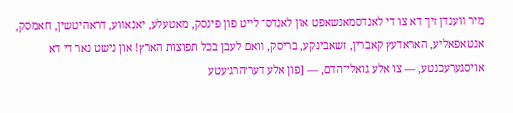מיר װענדן זיך דא צו די לאנדסמאנשאפט און לאנדס־ לייט פון פינסק, מאטעלע, יאנאװע, דראהיטשין, חאמסק, אנטאפאליע, האראדעץ קאברין, זשאבינקע, בריסק, װאם לעבן בכל תפוצות הארץ! און נישט נאר די דא אויסגערעכנטע, — צו אלע גואלי־הדם, — [פון אלע דער׳הרג׳עטע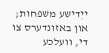ייִדישע משפחות; און באזונדערס צו די, װעלכע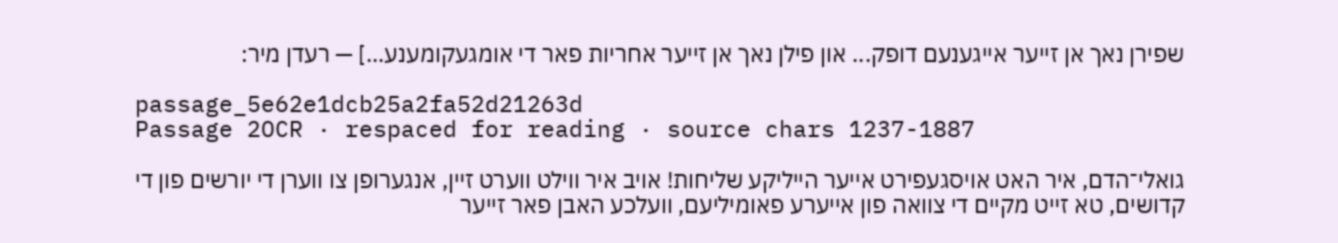שפירן נאך אן זייער אייגענעם דופק... און פילן נאך אן זייער אחריות פאר די אומגעקומענע...] — רעדן מיר:

passage_5e62e1dcb25a2fa52d21263d
Passage 2OCR · respaced for reading · source chars 1237-1887

גואלי־הדם, איר האט אויסגעפירט אייער הייליקע שליחות! אויב איר װילט װערט זײן, אנגערופן צו װערן די יורשים פון די קדושים, טא זײט מקיים די צװאה פון אייערע פאומיליעם, װעלכע האבן פאר זייער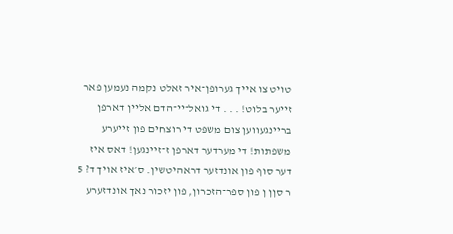טויט צו אייך גערופן־איר זאלט נקמה נעמען פאר זייער בלוט! . . . די גואל־יי־הדם אלײן דארפן ברײנגעװען צום משפּט די רוצחים פון זײערע משפתות! די מערדער דארפן ז־זײנגען! דאס איז דער סוף פון אונדזער דראהיטשין. ס׳איז אויך ד? 5 ר סןן ן פון ספר־הזכרון, פון יזכור נאך אונדזערע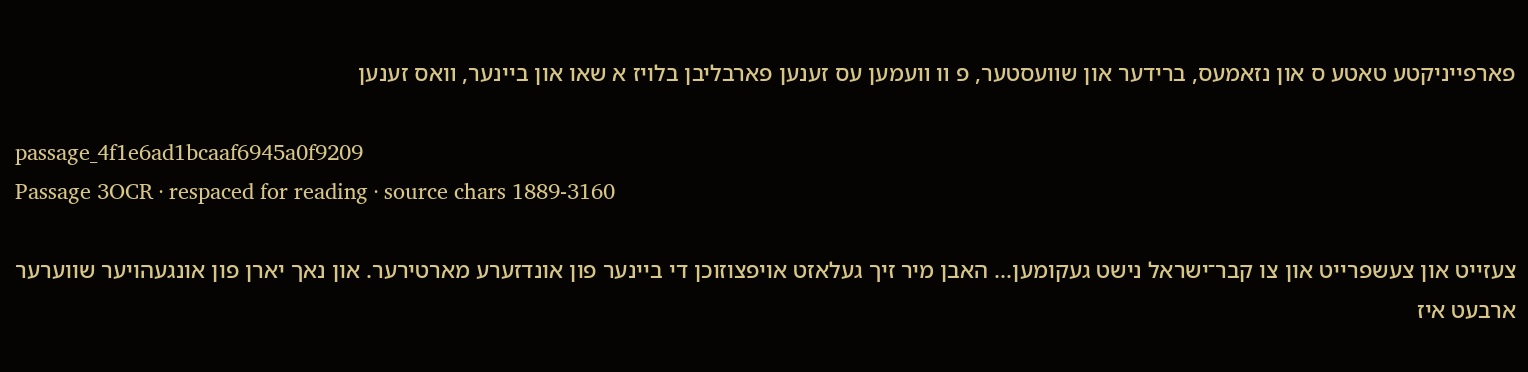פארפײניקטע טאטע ס און נזאמעס, ברידער און שװעסטער, פ װ װעמען עס זענען פארבליבן בלויז א שאו און בײנער, װאס זענען

passage_4f1e6ad1bcaaf6945a0f9209
Passage 3OCR · respaced for reading · source chars 1889-3160

צעזײט און צעשפרײט און צו קבר־ישראל נישט געקומען... האבן מיר זיך געלאזט אויפצוזוכן די בײנער פון אונדזערע מארטירער. און נאך יארן פון אונגעהויער שווערער ארבעט איז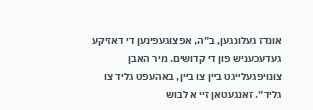אונדז געלונגען, ב״ה, אפצוגעפינען די דאזיקע געדעכעניש פון די קדושים. מיר האבן צונויפגעלײגט בײן צו בײן, באהעפט גליד צו גליד״. זאנגעטאן זיי א לבוש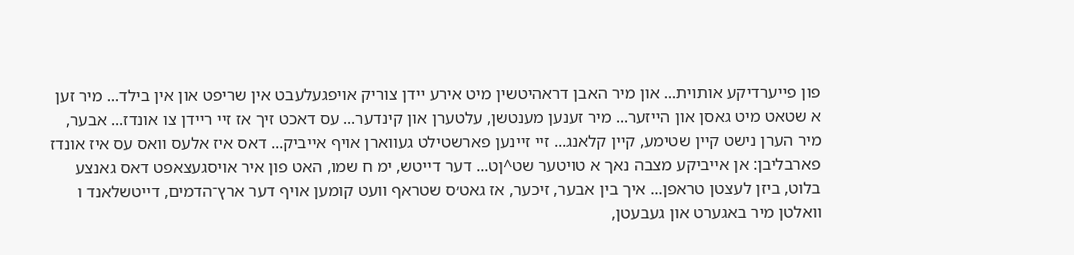פון פײערדיקע אותױת... און מיר האבן דראהיטשין מיט אירע ײדן צוריק אויפגעלעבט אין שריפט און אין בילד... מיר זען א שטאט מיט גאסן און הײזער... מיר זענען מענטשן, עלטערן און קינדער... עס דאכט זיך אז זיי רײדן צו אונדז... אבער, מיר הערן נישט קײן שטימע, קײן קלאנג... זיי זײנען פארשטילט געווארן אויף אײביק... דאס איז אלעס װאס עס איז אונדז פארבליבן: אן אײביקע מצבה נאך א טויטער שט^ןט... דער דײטש, ימ ח שמו, האט פון איר אויסגעצאפט דאס גאנצע בלוט, ביזן לעצטן טראפן... איך בין אבער, זיכער, אז גאט׳ס שטראף וועט קומען אויף דער ארץ־הדמים, דײטשלאנד ו װאלטן מיר באגערט און געבעטן,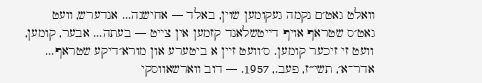װאלט גאט׳ם נקמה געקומען שוין, באלד — אחישנה... אנדערש, װעט גאט׳ס שטראף אויף דײטשלאנד קזמען אין צײט — בעתה... אבער, קומען, וועט זי זיכער קומען. ס׳וועט זײן א ביטערע און מורא׳דיקע שטראף... אדר־א׳, תשי״ז, פעב., 1957. — דוב װארשאווסקי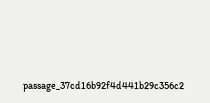passage_37cd16b92f4d441b29c356c2